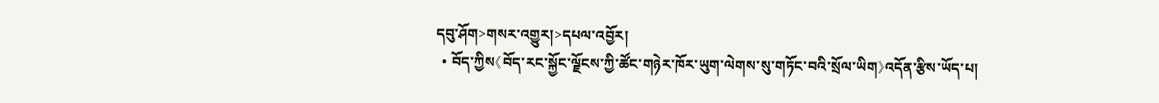དབུ་ཤོག>གསར་འགྱུར།>དཔལ་འབྱོར།
  • བོད་ཀྱིས《བོད་རང་སྐྱོང་ལྗོངས་ཀྱི་ཚོང་གཉེར་ཁོར་ཡུག་ལེགས་སུ་གཏོང་བའི་སྲོལ་ཡིག》འདོན་རྩིས་ཡོད་པ།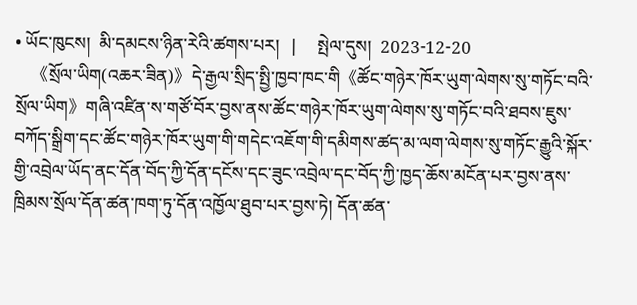• ཡོང་ཁུངས།  མི་དམངས་ཉིན་རེའི་ཚགས་པར།   |     སྤེལ་དུས།  2023-12-20
    《སྲོལ་ཡིག(འཆར་ཟིན)》དེ་རྒྱལ་སྲིད་སྤྱི་ཁྱབ་ཁང་གི《ཚོང་གཉེར་ཁོར་ཡུག་ལེགས་སུ་གཏོང་བའི་སྲོལ་ཡིག》གཞི་འཛིན་ས་གཙོ་བོར་བྱས་ནས་ཚོང་གཉེར་ཁོར་ཡུག་ལེགས་སུ་གཏོང་བའི་ཐབས་ཇུས་བཀོད་སྒྲིག་དང་ཚོང་གཉེར་ཁོར་ཡུག་གི་གདེང་འཇོག་གི་དམིགས་ཚད་མ་ལག་ལེགས་སུ་གཏོང་རྒྱུའི་སྐོར་གྱི་འབྲེལ་ཡོད་ནང་དོན་བོད་ཀྱི་དོན་དངོས་དང་ཟུང་འབྲེལ་དང་བོད་ཀྱི་ཁྱད་ཆོས་མངོན་པར་བྱས་ནས་ཁྲིམས་སྲོལ་དོན་ཚན་ཁག་ཏུ་དོན་འཁྱོལ་ཐུབ་པར་བྱས་ཏེ། དོན་ཚན་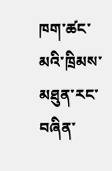ཁག་ཚང་མའི་ཁྲིམས་མཐུན་རང་བཞིན་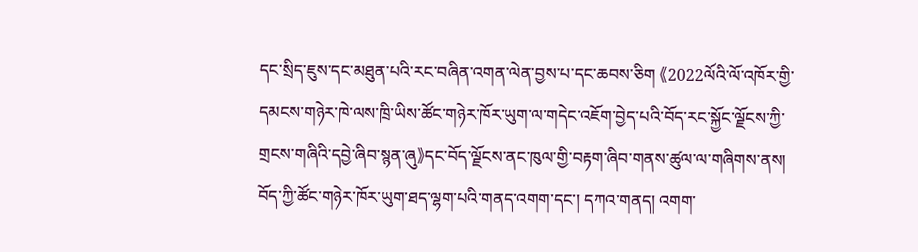དང་སྲིད་ཇུས་དང་མཐུན་པའི་རང་བཞིན་འགན་ལེན་བྱས་པ་དང་ཆབས་ཅིག 《2022ལོའི་ལོ་འཁོར་གྱི་དམངས་གཉེར་ཁེ་ལས་ཁྲི་ཡིས་ཚོང་གཉེར་ཁོར་ཡུག་ལ་གདེང་འཇོག་བྱེད་པའི་བོད་རང་སྐྱོང་ལྗོངས་ཀྱི་གྲངས་གཞིའི་དབྱེ་ཞིབ་སྙན་ཞུ》དང་བོད་ལྗོངས་ནང་ཁུལ་གྱི་བརྟག་ཞིབ་གནས་ཚུལ་ལ་གཞིགས་ནས། བོད་ཀྱི་ཚོང་གཉེར་ཁོར་ཡུག་ཐད་ལྷག་པའི་གནད་འགག་དང་། དཀའ་གནད། འགག་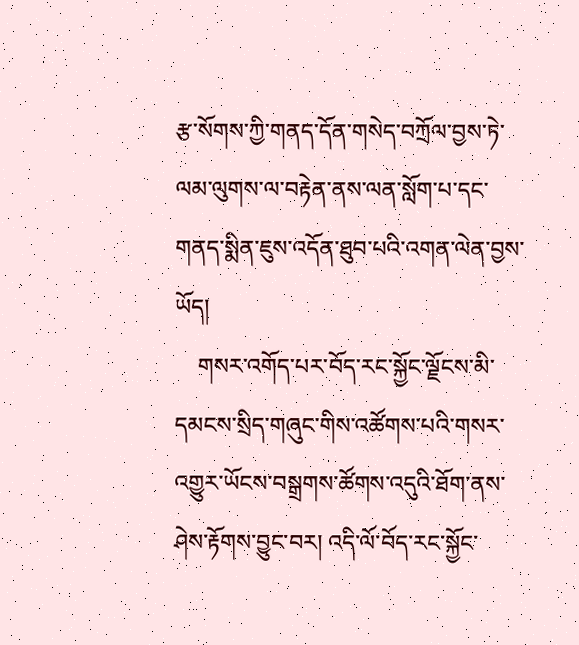རྩ་སོགས་ཀྱི་གནད་དོན་གསེད་བཀྲོལ་བྱས་ཏེ་ལམ་ལུགས་ལ་བརྟེན་ནས་ལན་སློག་པ་དང་གནད་སྨིན་ཇུས་འདོན་ཐུབ་པའི་འགན་ལེན་བྱས་ཡོད།
    གསར་འགོད་པར་བོད་རང་སྐྱོང་ལྗོངས་མི་དམངས་སྲིད་གཞུང་གིས་འཚོགས་པའི་གསར་འགྱུར་ཡོངས་བསྒྲགས་ཚོགས་འདུའི་ཐོག་ནས་ཤེས་རྟོགས་བྱུང་བར། འདི་ལོ་བོད་རང་སྐྱོང་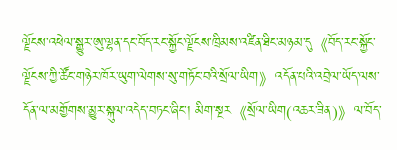ལྗོངས་འཕེལ་སྒྱུར་ཨུ་ལྷན་དང་བོད་རང་སྐྱོང་ལྗོངས་ཁྲིམས་འཛིན་ཐིང་མཉམ་དུ《བོད་རང་སྐྱོང་ལྗོངས་ཀྱི་ཚོང་གཉེར་ཁོར་ཡུག་ལེགས་སུ་གཏོང་བའི་སྲོལ་ཡིག》འདོན་པའི་འབྲེལ་ཡོད་ལས་དོན་ལ་མགྱོགས་མྱུར་སྐུལ་འདེད་བཏང་ཞིང་། མིག་སྔར《སྲོལ་ཡིག(འཆར་ཟིན)》ལ་བོད་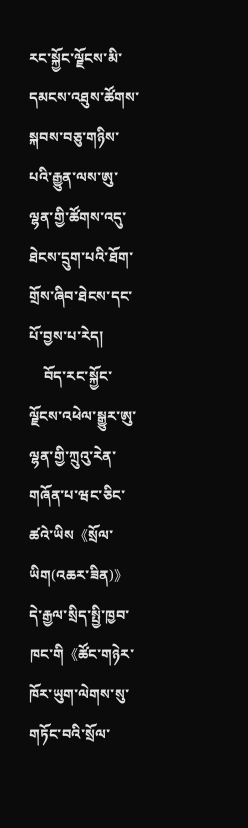རང་སྐྱོང་ལྗོངས་མི་དམངས་འཐུས་ཚོགས་སྐབས་བཅུ་གཉིས་པའི་རྒྱུན་ལས་ཨུ་ལྷན་གྱི་ཚོགས་འདུ་ཐེངས་དྲུག་པའི་ཐོག་གྲོས་ཞིབ་ཐེངས་དང་པོ་བྱས་པ་རེད།
    བོད་རང་སྐྱོང་ལྗོངས་འཕེལ་སྒྱུར་ཨུ་ལྷན་གྱི་ཀྲུའུ་རེན་གཞོན་པ་ཝང་ཅིང་ཚའེ་ཡིས《སྲོལ་ཡིག(འཆར་ཟིན)》དེ་རྒྱལ་སྲིད་སྤྱི་ཁྱབ་ཁང་གི《ཚོང་གཉེར་ཁོར་ཡུག་ལེགས་སུ་གཏོང་བའི་སྲོལ་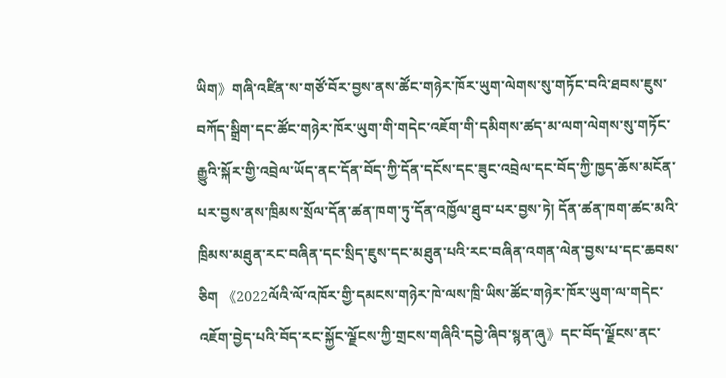ཡིག》གཞི་འཛིན་ས་གཙོ་བོར་བྱས་ནས་ཚོང་གཉེར་ཁོར་ཡུག་ལེགས་སུ་གཏོང་བའི་ཐབས་ཇུས་བཀོད་སྒྲིག་དང་ཚོང་གཉེར་ཁོར་ཡུག་གི་གདེང་འཇོག་གི་དམིགས་ཚད་མ་ལག་ལེགས་སུ་གཏོང་རྒྱུའི་སྐོར་གྱི་འབྲེལ་ཡོད་ནང་དོན་བོད་ཀྱི་དོན་དངོས་དང་ཟུང་འབྲེལ་དང་བོད་ཀྱི་ཁྱད་ཆོས་མངོན་པར་བྱས་ནས་ཁྲིམས་སྲོལ་དོན་ཚན་ཁག་ཏུ་དོན་འཁྱོལ་ཐུབ་པར་བྱས་ཏེ། དོན་ཚན་ཁག་ཚང་མའི་ཁྲིམས་མཐུན་རང་བཞིན་དང་སྲིད་ཇུས་དང་མཐུན་པའི་རང་བཞིན་འགན་ལེན་བྱས་པ་དང་ཆབས་ཅིག 《2022ལོའི་ལོ་འཁོར་གྱི་དམངས་གཉེར་ཁེ་ལས་ཁྲི་ཡིས་ཚོང་གཉེར་ཁོར་ཡུག་ལ་གདེང་འཇོག་བྱེད་པའི་བོད་རང་སྐྱོང་ལྗོངས་ཀྱི་གྲངས་གཞིའི་དབྱེ་ཞིབ་སྙན་ཞུ》དང་བོད་ལྗོངས་ནང་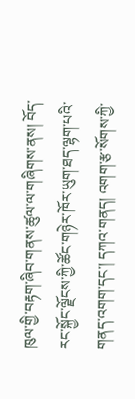ཁུལ་གྱི་བརྟག་ཞིབ་གནས་ཚུལ་ལ་གཞིགས་ནས། བོད་རང་སྐྱོང་ལྗོངས་ཀྱི་ཚོང་གཉེར་ཁོར་ཡུག་ཐད་ལྷག་པའི་གནད་འགག་དང་། དཀའ་གནད། འགག་རྩ་སོགས་ཀྱི་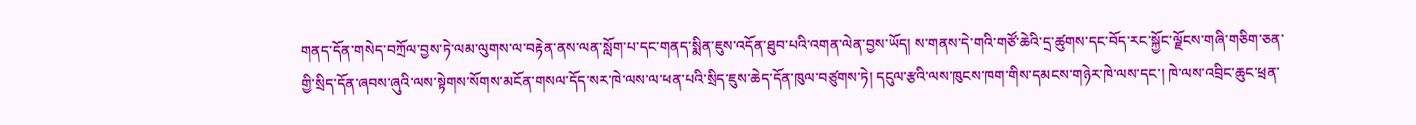གནད་དོན་གསེད་བཀྲོལ་བྱས་ཏེ་ལམ་ལུགས་ལ་བརྟེན་ནས་ལན་སློག་པ་དང་གནད་སྨིན་ཇུས་འདོན་ཐུབ་པའི་འགན་ལེན་བྱས་ཡོད། ས་གནས་དེ་གའི་གཙོ་ཆེའི་དྲ་ཚུགས་དང་བོད་རང་སྐྱོང་ལྗོངས་གཞི་གཅིག་ཅན་གྱི་སྲིད་དོན་ཞབས་ཞུའི་ལས་སྟེགས་སོགས་མངོན་གསལ་དོད་སར་ཁེ་ལས་ལ་ཕན་པའི་སྲིད་ཇུས་ཆེད་དོན་ཁུལ་བཙུགས་ཏེ། དངུལ་རྩའི་ལས་ཁུངས་ཁག་གིས་དམངས་གཉེར་ཁེ་ལས་དང་། ཁེ་ལས་འབྲིང་ཆུང་ཕྲན་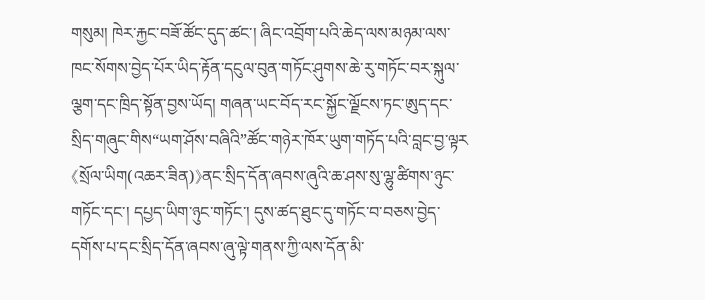གསུམ། ཁེར་རྐྱང་བཟོ་ཚོང་དུད་ཚང་། ཞིང་འབྲོག་པའི་ཆེད་ལས་མཉམ་ལས་ཁང་སོགས་བྱེད་པོར་ཡིད་རྟོན་དངུལ་བུན་གཏོང་ཤུགས་ཆེ་རུ་གཏོང་བར་སྐུལ་ལྕག་དང་ཁྲིད་སྟོན་བྱས་ཡོད། གཞན་ཡང་བོད་རང་སྐྱོང་ལྗོངས་ཏང་ཨུད་དང་སྲིད་གཞུང་གིས“ཡག་ཤོས་བཞིའི”ཚོང་གཉེར་ཁོར་ཡུག་གཏོད་པའི་བླང་བྱ་ལྟར《སྲོལ་ཡིག(འཆར་ཟིན)》ནང་སྲིད་དོན་ཞབས་ཞུའི་ཆ་ཤས་སུ་ལྷུ་ཚིགས་ཉུང་གཏོང་དང་། དཔྱད་ཡིག་ཉུང་གཏོང་། དུས་ཚད་ཐུང་དུ་གཏོང་བ་བཅས་བྱེད་དགོས་པ་དང་སྲིད་དོན་ཞབས་ཞུ་ལྟེ་གནས་ཀྱི་ལས་དོན་མི་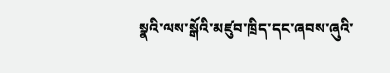སྣའི་ལས་སྒོའི་མཛུབ་ཁྲིད་དང་ཞབས་ཞུའི་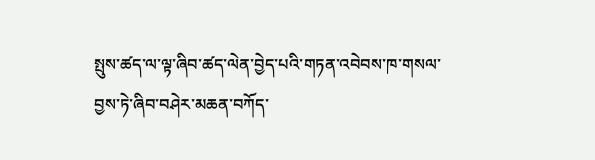སྤུས་ཚད་ལ་ལྟ་ཞིབ་ཚད་ལེན་བྱེད་པའི་གཏན་འབེབས་ཁ་གསལ་བྱས་ཏེ་ཞིབ་བཤེར་མཆན་བཀོད་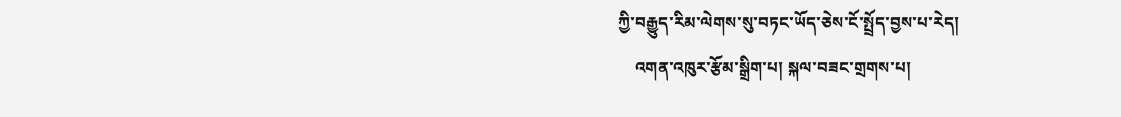ཀྱི་བརྒྱུད་རིམ་ལེགས་སུ་བཏང་ཡོད་ཅེས་ངོ་སྤྲོད་བྱས་པ་རེད།
    འགན་འཁུར་རྩོམ་སྒྲིག་པ། སྐལ་བཟང་གྲགས་པ།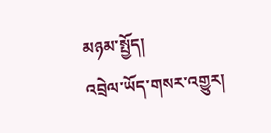མཉམ་སྤྱོད།
འབྲེལ་ཡོད་གསར་འགྱུར།